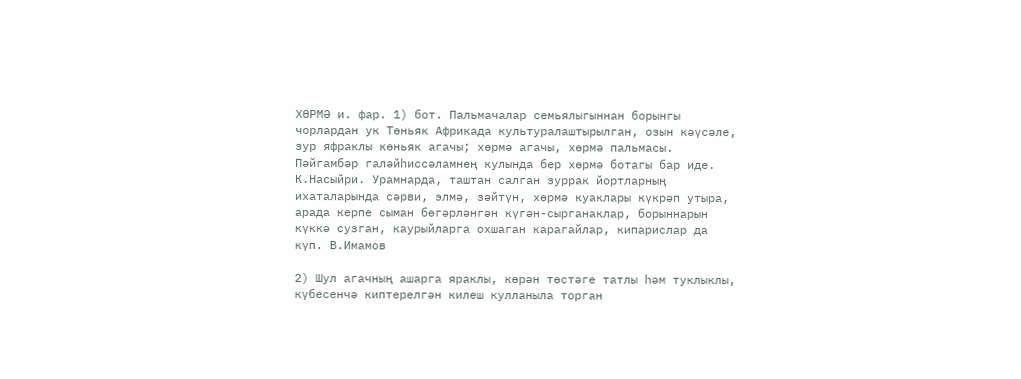ХӨРМӘ и. фар. 1) бот. Пальмачалар семьялыгыннан борынгы чорлардан ук Төньяк Африкада культуралаштырылган, озын кәүсәле, зур яфраклы көньяк агачы; хөрмә агачы, хөрмә пальмасы. Пәйгамбәр галәйһиссәламнең кулында бер хөрмә ботагы бар иде. К.Насыйри. Урамнарда, таштан салган зуррак йортларның ихаталарында сәрви, элмә, зәйтүн, хөрмә куаклары күкрәп утыра, арада керпе сыман бөгәрләнгән күгән-сырганаклар, борыннарын күккә сузган, каурыйларга охшаган карагайлар, кипарислар да күп. В.Имамов

2) Шул агачның ашарга яраклы, көрән төстәге татлы һәм туклыклы, күбесенчә киптерелгән килеш кулланыла торган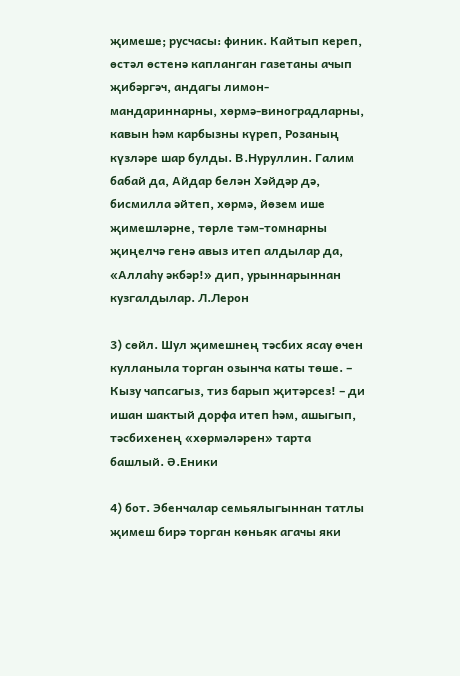җимеше; русчасы: финик. Кайтып кереп, өстәл өстенә капланган газетаны ачып җибәргәч, андагы лимон-мандариннарны, хөрмә-виноградларны, кавын һәм карбызны күреп, Розаның күзләре шар булды. В.Нуруллин. Галим бабай да, Айдар белән Хәйдәр дә, бисмилла әйтеп, хөрмә, йөзем ише җимешләрне, төрле тәм-томнарны җиңелчә генә авыз итеп алдылар да, «Аллаһу әкбәр!» дип, урыннарыннан кузгалдылар. Л.Лерон

3) сөйл. Шул җимешнең тәсбих ясау өчен кулланыла торган озынча каты төше. – Кызу чапсагыз, тиз барып җитәрсез! – ди ишан шактый дорфа итеп һәм, ашыгып, тәсбихенең «хөрмәләрен» тарта башлый. Ә.Еники

4) бот. Эбенчалар семьялыгыннан татлы җимеш бирә торган көньяк агачы яки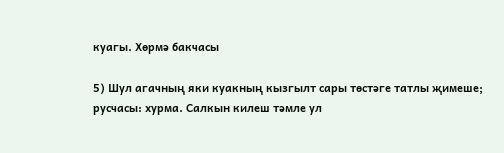куагы. Хөрмә бакчасы

5) Шул агачның яки куакның кызгылт сары төстәге татлы җимеше; русчасы: хурма. Салкын килеш тәмле ул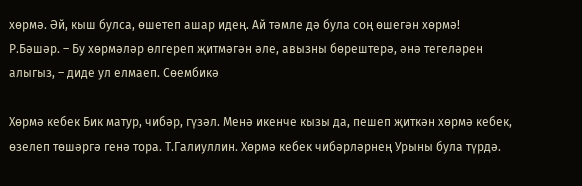хөрмә. Әй, кыш булса, өшетеп ашар идең. Ай тәмле дә була соң өшегән хөрмә! Р.Бәшәр. – Бу хөрмәләр өлгереп җитмәгән әле, авызны бөрештерә, әнә тегеләрен алыгыз, – диде ул елмаеп. Сөембикә

Хөрмә кебек Бик матур, чибәр, гүзәл. Менә икенче кызы да, пешеп җиткән хөрмә кебек, өзелеп төшәргә генә тора. Т.Галиуллин. Хөрмә кебек чибәрләрнең Урыны була түрдә.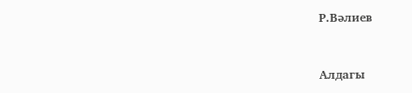Р.Вәлиев



Алдагы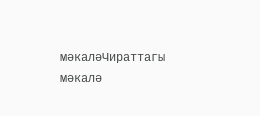мәкаләЧираттагы мәкалә